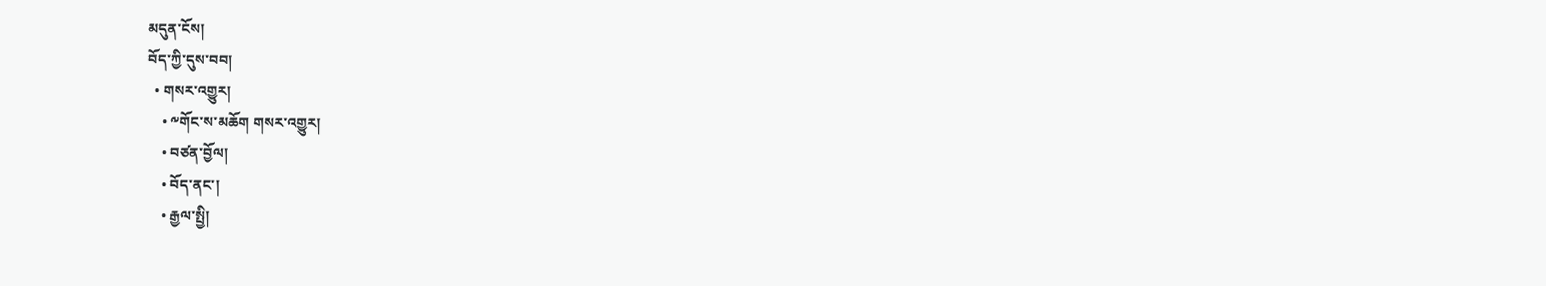མདུན་ངོས།
བོད་ཀྱི་དུས་བབ།
  • གསར་འགྱུར།
    • ༸གོང་ས་མཆོག གསར་འགྱུར།
    • བཙན་བྱོལ།
    • བོད་ནང་།
    • རྒྱལ་སྤྱི།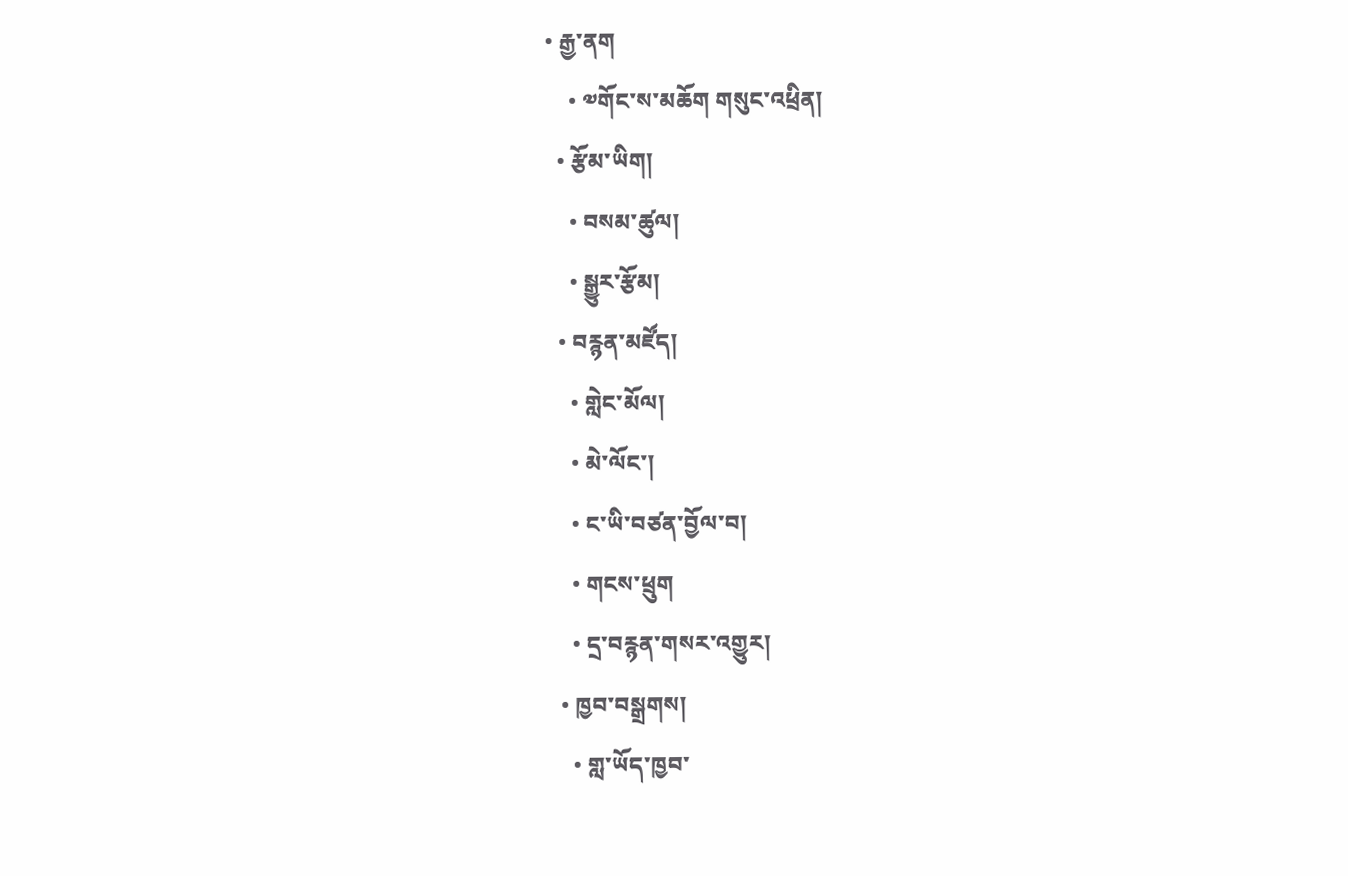• རྒྱ་ནག
    • ༧གོང་ས་མཆོག གསུང་འཕྲིན།
  • རྩོམ་ཡིག།
    • བསམ་ཚུལ།
    • སྒྱུར་རྩོམ།
  • བརྙན་མཛོད།
    • གླེང་མོལ།
    • མེ་ལོང་།
    • ང་ཡི་བཙན་བྱོལ་བ།
    • གངས་ཕྲུག
    • དྲ་བརྙན་གསར་འགྱུར།
  • ཁྱབ་བསྒྲགས།
    • གླ་ཡོད་ཁྱབ་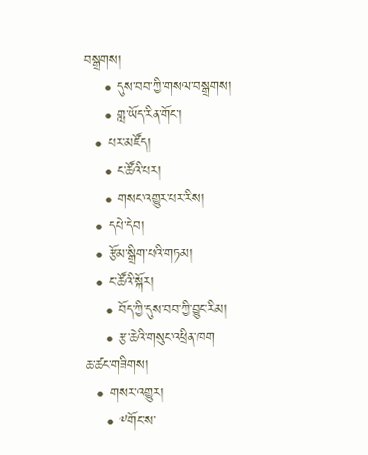བསྒྲགས།
    • དུས་བབ་ཀྱི་གསལ་བསྒྲགས།
    • གླ་ཡོད་རིན་གོང་།
  • པར་མཛོད།
    • ང་ཚོའི་པར།
    • གསང་འགྱུར་པར་རིས།
  • དཔེ་དེབ།
  • རྩོམ་སྒྲིག་པའི་གཏམ།
  • ང་ཚོའི་སྐོར།
    • བོད་ཀྱི་དུས་བབ་ཀྱི་བྱུང་རིམ།
    • རྩ་ཆེའི་གསུང་འཕྲིན་ཁག
ཆ་ཚང་གཟིགས།
  • གསར་འགྱུར།
    • ༸གོང་ས་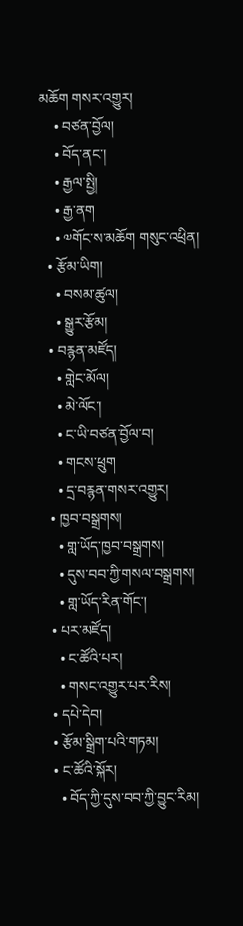མཆོག གསར་འགྱུར།
    • བཙན་བྱོལ།
    • བོད་ནང་།
    • རྒྱལ་སྤྱི།
    • རྒྱ་ནག
    • ༧གོང་ས་མཆོག གསུང་འཕྲིན།
  • རྩོམ་ཡིག།
    • བསམ་ཚུལ།
    • སྒྱུར་རྩོམ།
  • བརྙན་མཛོད།
    • གླེང་མོལ།
    • མེ་ལོང་།
    • ང་ཡི་བཙན་བྱོལ་བ།
    • གངས་ཕྲུག
    • དྲ་བརྙན་གསར་འགྱུར།
  • ཁྱབ་བསྒྲགས།
    • གླ་ཡོད་ཁྱབ་བསྒྲགས།
    • དུས་བབ་ཀྱི་གསལ་བསྒྲགས།
    • གླ་ཡོད་རིན་གོང་།
  • པར་མཛོད།
    • ང་ཚོའི་པར།
    • གསང་འགྱུར་པར་རིས།
  • དཔེ་དེབ།
  • རྩོམ་སྒྲིག་པའི་གཏམ།
  • ང་ཚོའི་སྐོར།
    • བོད་ཀྱི་དུས་བབ་ཀྱི་བྱུང་རིམ།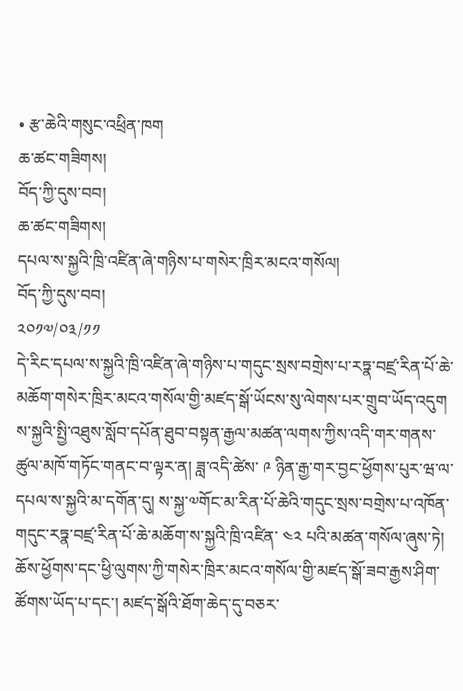• རྩ་ཆེའི་གསུང་འཕྲིན་ཁག
ཆ་ཚང་གཟིགས།
བོད་ཀྱི་དུས་བབ།
ཆ་ཚང་གཟིགས།
དཔལ་ས་སྐྱའི་ཁྲི་འཛིན་ཞེ་གཉིས་པ་གསེར་ཁྲིར་མངའ་གསོལ།
བོད་ཀྱི་དུས་བབ།
༢༠༡༧/༠༣/༡༡
དེ་རིང་དཔལ་ས་སྐྱའི་ཁྲི་འཛིན་ཞེ་གཉིས་པ་གདུང་སྲས་བགྲེས་པ་རཏྣ་བཛྲ་རིན་པོ་ཆེ་མཆོག་གསེར་ཁྲིར་མངའ་གསོལ་གྱི་མཛད་སྒོ་ཡོངས་སུ་ལེགས་པར་གྲུབ་ཡོད་འདུག
ས་སྐྱའི་སྤྱི་འཐུས་སློབ་དཔོན་ཐུབ་བསྟན་རྒྱལ་མཚན་ལགས་ཀྱིས་འདི་གར་གནས་ཚུལ་མཁོ་གཏོང་གནང་བ་ལྟར་ན། ཟླ་འདི་ཚེས་ ༩ ཉིན་རྒྱ་གར་བྱང་ཕྱོགས་པུར་ཝ་ལ་དཔལ་ས་སྐྱའི་མ་དགོན་དུ། ས་སྐྱ་༧གོང་མ་རིན་པོ་ཆེའི་གདུང་སྲས་བགྲེས་པ་འཁོན་གདུང་རཏྣ་བཛྲ་རིན་པོ་ཆེ་མཆོག་ས་སྐྱའི་ཁྲི་འཛིན་ ༤༢ པའི་མཚན་གསོལ་ཞུས་ཏེ། ཆོས་ཕྱོགས་དང་ཕྱི་ལུགས་ཀྱི་གསེར་ཁྲིར་མངའ་གསོལ་གྱི་མཛད་སྒོ་ཟབ་རྒྱས་ཤིག་ཚོགས་ཡོད་པ་དང་། མཛད་སྒོའི་ཐོག་ཆེད་དུ་བཅར་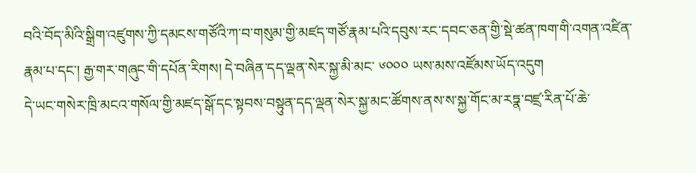བའི་བོད་མིའི་སྒྲིག་འཛུགས་ཀྱི་དམངས་གཙོའི་ཀ་བ་གསུམ་གྱི་མཛད་གཙོ་རྣམ་པའི་དབུས་རང་དབང་ཅན་གྱི་སྡེ་ཚན་ཁག་གི་འགན་འཛིན་རྣམ་པ་དང་། རྒྱ་གར་གཞུང་གི་དཔོན་རིགས། དེ་བཞིན་དད་ལྡན་སེར་སྐྱ་མི་མང་ ༦༠༠༠ ཡས་མས་འཛོམས་ཡོད་འདུག
དེ་ཡང་གསེར་ཁྲི་མངའ་གསོལ་གྱི་མཛད་སྒོ་དང་སྟབས་བསྟུན་དད་ལྡན་སེར་སྐྱ་མང་ཚོགས་ནས་ས་སྐྱ་གོང་མ་རཏྣ་བཛྲ་རིན་པོ་ཆེ་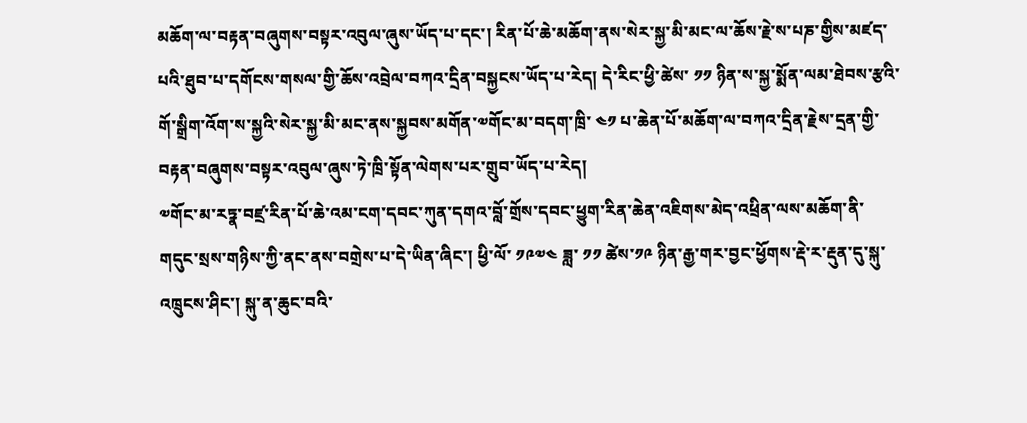མཆོག་ལ་བརྟན་བཞུགས་བསྟར་འབུལ་ཞུས་ཡོད་པ་དང་། རིན་པོ་ཆེ་མཆོག་ནས་སེར་སྐྱ་མི་མང་ལ་ཆོས་རྗེ་ས་པཎ་གྱིས་མཛད་པའི་ཐུབ་པ་དགོངས་གསལ་གྱི་ཆོས་འབྲེལ་བཀའ་དྲིན་བསྐྱངས་ཡོད་པ་རེད། དེ་རིང་ཕྱི་ཚེས་ ༡༡ ཉིན་ས་སྐྱ་སྨོན་ལམ་ཐེབས་རྩའི་གོ་སྒྲིག་འོག་ས་སྐྱའི་སེར་སྐྱ་མི་མང་ནས་སྐྱབས་མགོན་༧གོང་མ་བདག་ཁྲི་ ༤༡ པ་ཆེན་པོ་མཆོག་ལ་བཀའ་དྲིན་རྗེས་དྲན་གྱི་བརྟན་བཞུགས་བསྟར་འབུལ་ཞུས་ཏེ་ཁྲི་སྟོན་ལེགས་པར་གྲུབ་ཡོད་པ་རེད།
༧གོང་མ་རཏྣ་བཛྲ་རིན་པོ་ཆེ་འམ་ངག་དབང་ཀུན་དགའ་བློ་གྲོས་དབང་ཕྱུག་རིན་ཆེན་འཇིགས་མེད་འཕྲིན་ལས་མཆོག་ནི་གདུང་སྲས་གཉིས་ཀྱི་ནང་ནས་བགྲེས་པ་དེ་ཡིན་ཞིང་། ཕྱི་ལོ་ ༡༩༧༤ ཟླ་ ༡༡ ཚེས་༡༩ ཉིན་རྒྱ་གར་བྱང་ཕྱོགས་རྡེ་ར་རྡུན་དུ་སྐུ་འཁྲུངས་ཤིང་། སྐུ་ན་ཆུང་བའི་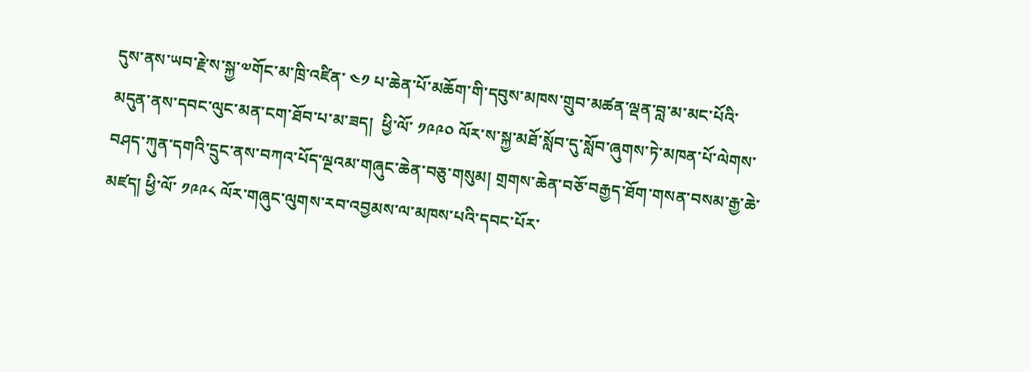དུས་ནས་ཡབ་རྗེ་ས་སྐྱ་༧གོང་མ་ཁྲི་འཛིན་ ༤༡ པ་ཆེན་པོ་མཆོག་གི་དབུས་མཁས་གྲུབ་མཚན་ལྡན་བླ་མ་མང་པོའི་མདུན་ནས་དབང་ལུང་མན་ངག་ཐོབ་པ་མ་ཟད།  ཕྱི་ལོ་ ༡༩༩༠ ལོར་ས་སྐྱ་མཐོ་སློབ་དུ་སློབ་ཞུགས་ཏེ་མཁན་པོ་ལེགས་བཤད་ཀུན་དགའི་དྲུང་ནས་བཀའ་པོད་ལྔའམ་གཞུང་ཆེན་བཅུ་གསུམ། གྲགས་ཆེན་བཅོ་བརྒྱད་ཐོག་གསན་བསམ་རྒྱ་ཆེ་མཛད། ཕྱི་ལོ་ ༡༩༩༨ ལོར་གཞུང་ལུགས་རབ་འབྱམས་ལ་མཁས་པའི་དབང་པོར་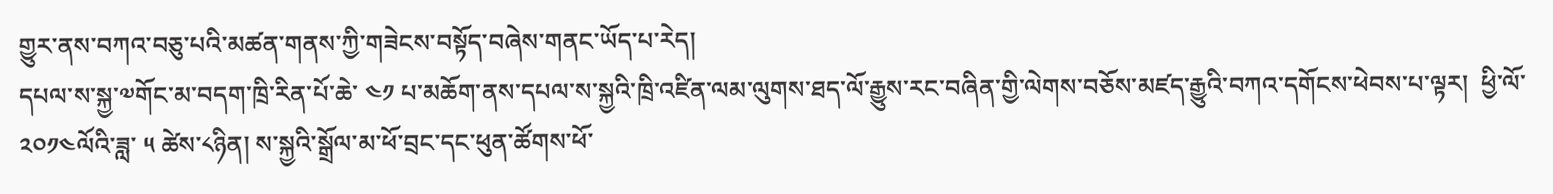གྱུར་ནས་བཀའ་བཅུ་པའི་མཚན་གནས་ཀྱི་གཟེངས་བསྟོད་བཞེས་གནང་ཡོད་པ་རེད།
དཔལ་ས་སྐྱ་༧གོང་མ་བདག་ཁྲི་རིན་པོ་ཆེ་ ༤༡ པ་མཆོག་ནས་དཔལ་ས་སྐྱའི་ཁྲི་འཛིན་ལམ་ལུགས་ཐད་ལོ་རྒྱུས་རང་བཞིན་གྱི་ལེགས་བཅོས་མཛད་རྒྱུའི་བཀའ་དགོངས་ཕེབས་པ་ལྟར།  ཕྱི་ལོ་ ༢༠༡༤ལོའི་ཟླ་ ༥ ཚེས་༨ཉིན། ས་སྐྱའི་སྒྲོལ་མ་ཕོ་བྲང་དང་ཕུན་ཚོགས་ཕོ་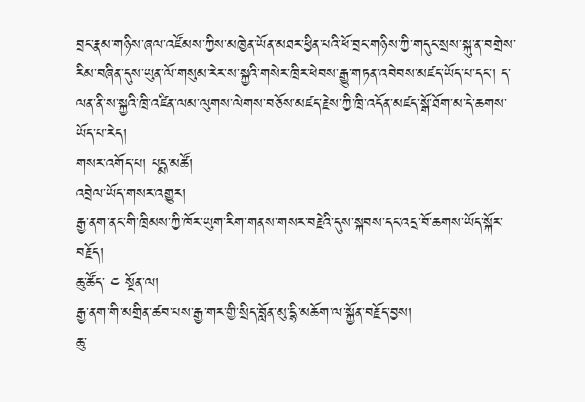བྲང་རྣམ་གཉིས་ཞལ་འཛོམས་ཀྱིས་མཁྱེན་ཡོན་མཐར་ཕྱིན་པའི་ཕོ་བྲང་གཉིས་ཀྱི་གདུང་སྲས་སྐུ་ན་བགྲེས་རིམ་བཞིན་དུས་ཡུན་ལོ་གསུམ་རེར་ས་སྐྱའི་གསེར་ཁྲིར་ཕེབས་རྒྱུ་གཏན་འབེབས་མཛད་ཡོད་པ་དང་། ད་ལན་ནི་ས་སྐྱའི་ཁྲི་འཛིན་ལམ་ལུགས་ལེགས་བཅོས་མཛད་རྗེས་ཀྱི་ཁྲི་འདོན་མཛད་སྒོ་ཐོག་མ་དེ་ཆགས་ཡོད་པ་རེད།
གསར་འགོད་པ། པདྨ་མཚོ།
འབྲེལ་ཡོད་གསར་འགྱུར།
རྒྱ་ནག་ནང་གི་ཁྲིམས་ཀྱི་ཁོར་ཡུག་རིག་གནས་གསར་བརྗེའི་དུས་སྐབས་དང་འདྲ་བོ་ཆགས་ཡོད་སྐོར་བརྗོད།
ཆུ་ཚོད་ ༤ སྔོན་ལ།
རྒྱ་ནག་གི་མགྲིན་ཚབ་པས་རྒྱ་གར་གྱི་སྲིད་བློན་མུ་དྷི་མཆོག་ལ་སྐྱོན་བརྗོད་བྱས།
ཆུ་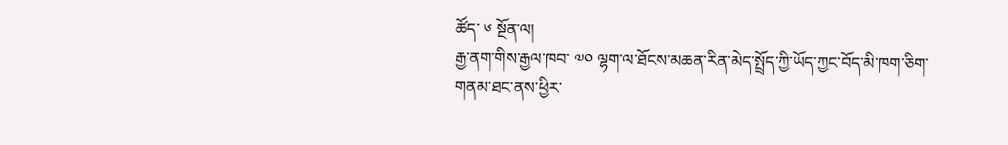ཚོད་ ༦ སྔོན་ལ།
རྒྱ་ནག་གིས་རྒྱལ་ཁབ་ ༧༠ ལྷག་ལ་ཐོངས་མཆན་རིན་མེད་སྤྲོད་ཀྱི་ཡོད་ཀྱང་བོད་མི་ཁག་ཅིག་གནམ་ཐང་ནས་ཕྱིར་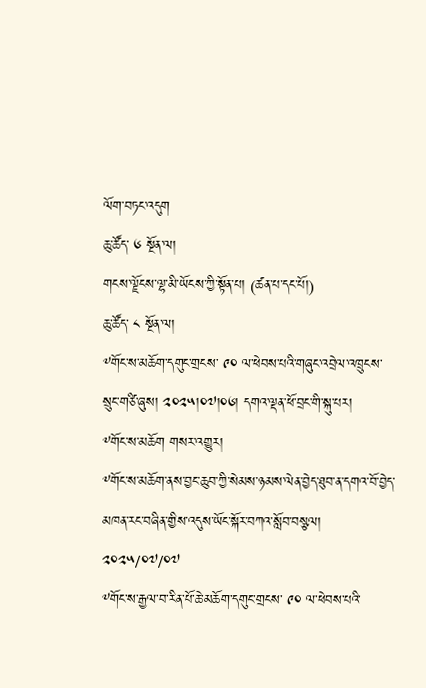ལོག་བཏང་འདུག
ཆུ་ཚོད་ ༦ སྔོན་ལ།
གངས་ལྗོངས་ལྷ་མི་ཡོངས་ཀྱི་སྟོན་པ། (ཚན་པ་དང་པོ།)
ཆུ་ཚོད་ ༨ སྔོན་ལ།
༸གོང་ས་མཆོག་དགུང་གྲངས་ ༩༠ ལ་ཕེབས་པའི་གཞུང་འབྲེལ་འཁྲུངས་སྲུང་གཙི་ཞུས། ༢༠༢༥།༠༧།༠༦། དགའ་ལྡན་ཕོ་བྲང་གི་སྐུ་པར།
༸གོང་ས་མཆོག གསར་འགྱུར།
༸གོང་ས་མཆོག་ནས་བྱང་ཆུབ་ཀྱི་སེམས་ཉམས་ལེན་བྱེད་ཐུབ་ན་དགའ་བོ་བྱེད་མཁན་རང་བཞིན་གྱིས་འདུས་ཡོང་སྐོར་བཀའ་སློབ་བསྩལ།
༢༠༢༥/༠༧/༠༧
༸གོང་ས་རྒྱལ་བ་རིན་པོ་ཆེ་མཆོག་དགུང་གྲངས་ ༩༠ ལ་ཕེབས་པའི་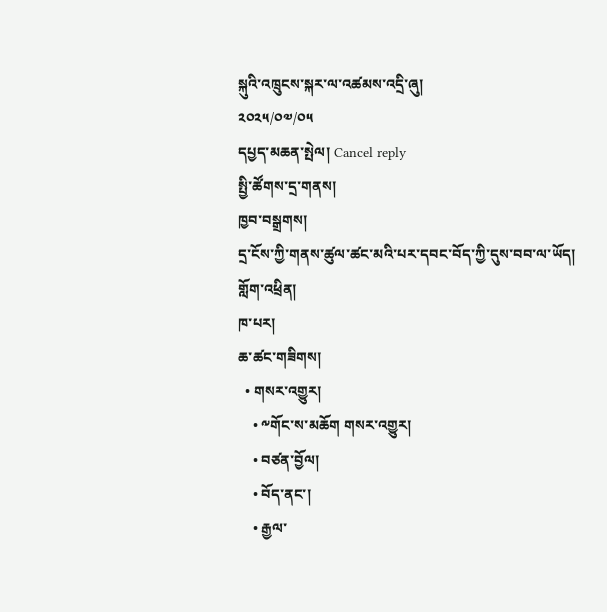སྐུའི་འཁྲུངས་སྐར་ལ་འཚམས་འདྲི་ཞུ།
༢༠༢༥/༠༧/༠༥
དཔྱད་མཆན་སྤེལ། Cancel reply
སྤྱི་ཚོགས་དྲ་གནས།
ཁྱབ་བསྒྲགས།
དྲ་ངོས་ཀྱི་གནས་ཚུལ་ཚང་མའི་པར་དབང་བོད་ཀྱི་དུས་བབ་ལ་ཡོད།
གློག་འཕྲིན།
ཁ་པར།
ཆ་ཚང་གཟིགས།
  • གསར་འགྱུར།
    • ༸གོང་ས་མཆོག གསར་འགྱུར།
    • བཙན་བྱོལ།
    • བོད་ནང་།
    • རྒྱལ་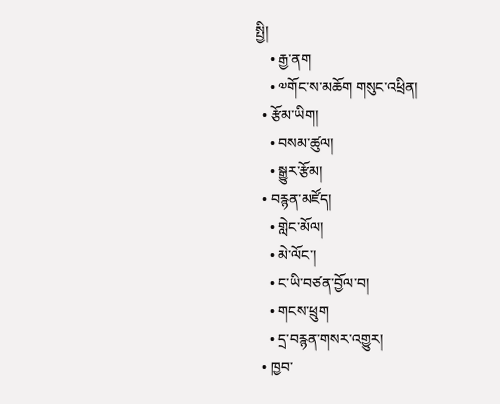སྤྱི།
    • རྒྱ་ནག
    • ༧གོང་ས་མཆོག གསུང་འཕྲིན།
  • རྩོམ་ཡིག།
    • བསམ་ཚུལ།
    • སྒྱུར་རྩོམ།
  • བརྙན་མཛོད།
    • གླེང་མོལ།
    • མེ་ལོང་།
    • ང་ཡི་བཙན་བྱོལ་བ།
    • གངས་ཕྲུག
    • དྲ་བརྙན་གསར་འགྱུར།
  • ཁྱབ་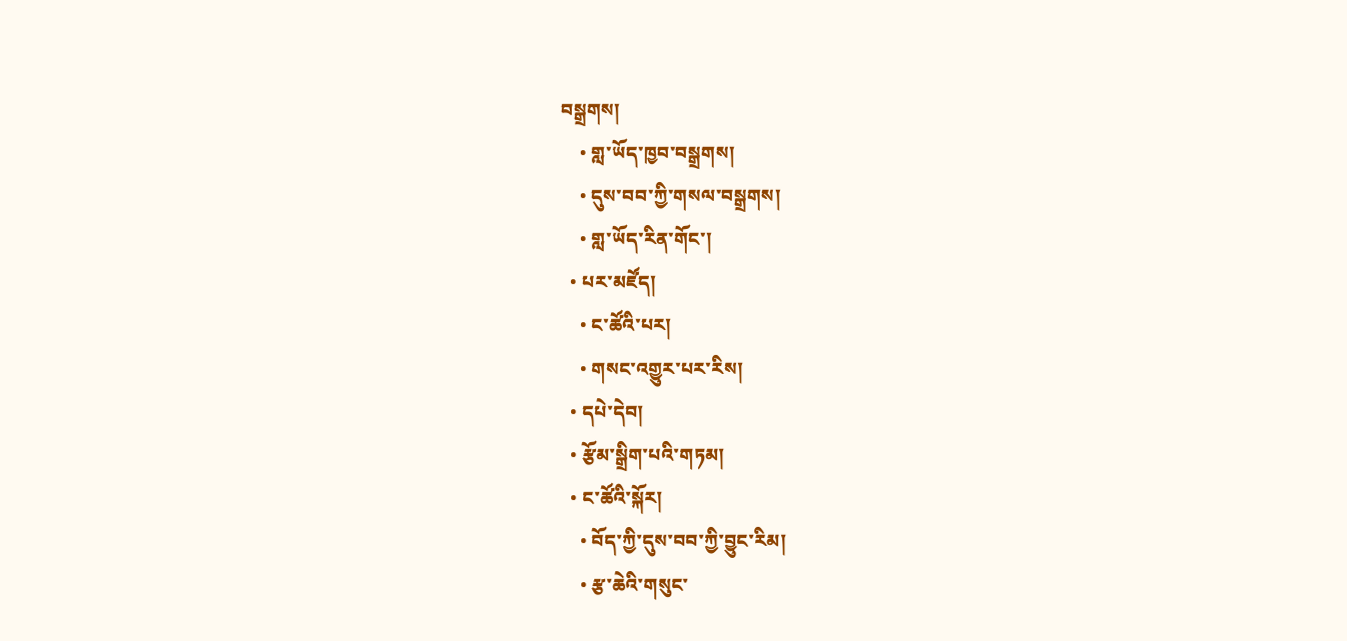བསྒྲགས།
    • གླ་ཡོད་ཁྱབ་བསྒྲགས།
    • དུས་བབ་ཀྱི་གསལ་བསྒྲགས།
    • གླ་ཡོད་རིན་གོང་།
  • པར་མཛོད།
    • ང་ཚོའི་པར།
    • གསང་འགྱུར་པར་རིས།
  • དཔེ་དེབ།
  • རྩོམ་སྒྲིག་པའི་གཏམ།
  • ང་ཚོའི་སྐོར།
    • བོད་ཀྱི་དུས་བབ་ཀྱི་བྱུང་རིམ།
    • རྩ་ཆེའི་གསུང་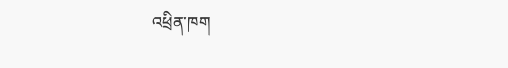འཕྲིན་ཁག